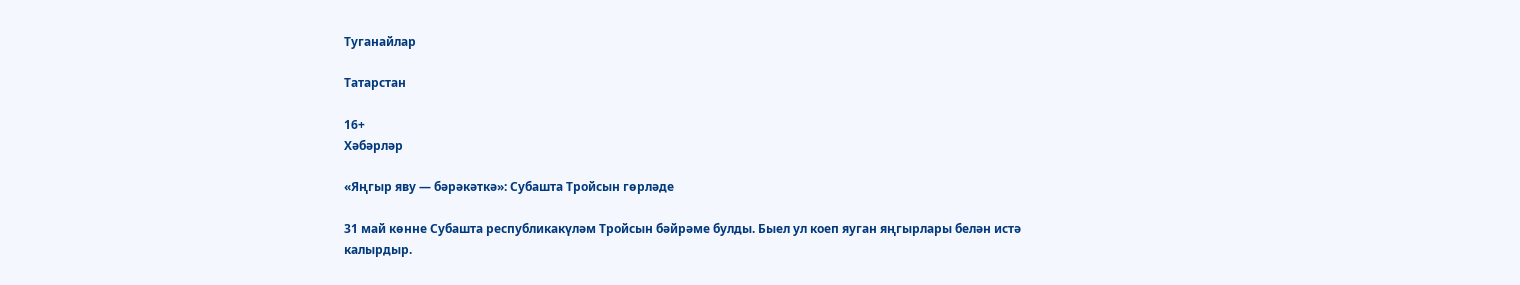Туганайлар

Татарстан

16+
Хәбәрләр

«Яңгыр яву — бәрәкәткә»: Субашта Тройсын гөрләде

31 май көнне Субашта республикакүләм Тройсын бәйрәме булды. Быел ул коеп яуган яңгырлары белән истә калырдыр.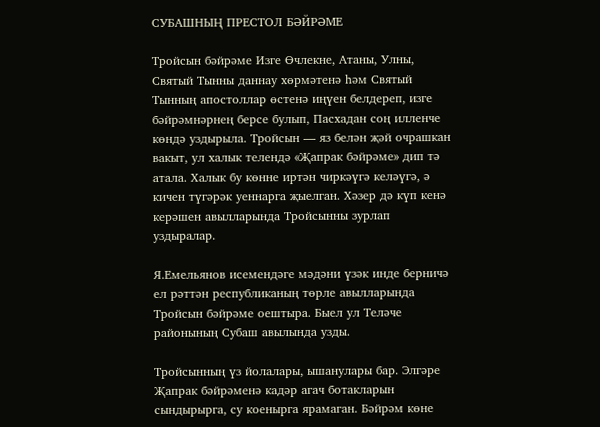СУБАШНЫҢ ПРЕСТОЛ БӘЙРӘМЕ

Тройсын бәйрәме Изге Өчлекне, Атаны, Улны, Святый Тынны даннау хөрмәтенә һәм Святый Тынның апостоллар өстенә иңүен белдереп, изге бәйрәмнәрнең берсе булып, Пасхадан соң илленче көндә уздырыла. Тройсын — яз белән җәй очрашкан вакыт, ул халык телендә «Җапрак бәйрәме» дип тә атала. Халык бу көнне иртән чиркәүгә келәүгә, ә кичен түгәрәк уеннарга җыелган. Хәзер дә күп кенә керәшен авылларында Тройсынны зурлап уздыралар.

Я.Емельянов исемендәге мәдәни үзәк инде берничә ел рәттән республиканың төрле авылларында Тройсын бәйрәме оештыра. Быел ул Теләче районының Субаш авылында узды.

Тройсынның үз йолалары, ышанулары бар. Элгәре Җапрак бәйрәменә кадәр агач ботакларын сындырырга, су коенырга ярамаган. Бәйрәм көне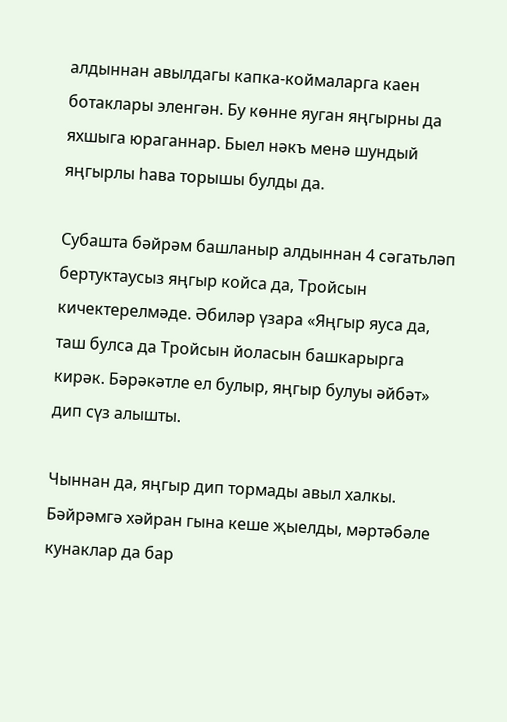алдыннан авылдагы капка-коймаларга каен ботаклары эленгән. Бу көнне яуган яңгырны да яхшыга юраганнар. Быел нәкъ менә шундый яңгырлы һава торышы булды да.

Субашта бәйрәм башланыр алдыннан 4 сәгатьләп бертуктаусыз яңгыр койса да, Тройсын кичектерелмәде. Әбиләр үзара «Яңгыр яуса да, таш булса да Тройсын йоласын башкарырга кирәк. Бәрәкәтле ел булыр, яңгыр булуы әйбәт» дип сүз алышты.

Чыннан да, яңгыр дип тормады авыл халкы. Бәйрәмгә хәйран гына кеше җыелды, мәртәбәле кунаклар да бар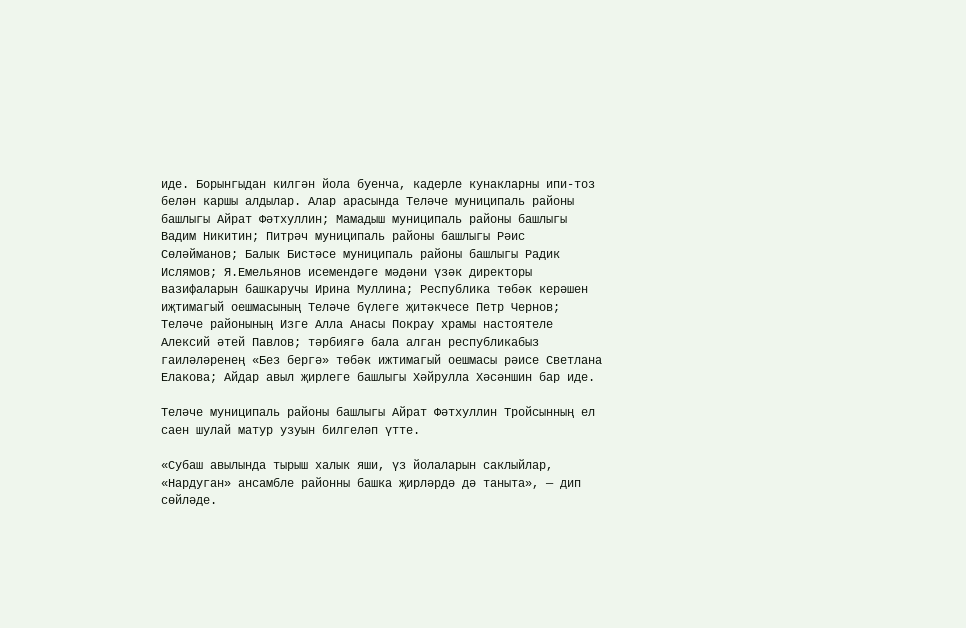иде. Борынгыдан килгән йола буенча, кадерле кунакларны ипи-тоз белән каршы алдылар. Алар арасында Теләче муниципаль районы башлыгы Айрат Фәтхуллин; Мамадыш муниципаль районы башлыгы Вадим Никитин; Питрәч муниципаль районы башлыгы Рәис Сөләйманов; Балык Бистәсе муниципаль районы башлыгы Радик Ислямов; Я.Емельянов исемендәге мәдәни үзәк директоры вазифаларын башкаручы Ирина Муллина; Республика төбәк керәшен иҗтимагый оешмасының Теләче бүлеге җитәкчесе Петр Чернов; Теләче районының Изге Алла Анасы Покрау храмы настоятеле Алексий әтей Павлов; тәрбиягә бала алган республикабыз гаиләләренең «Без бергә» төбәк ижтимагый оешмасы рәисе Светлана Елакова; Айдар авыл җирлеге башлыгы Хәйрулла Хәсәншин бар иде.

Теләче муниципаль районы башлыгы Айрат Фәтхуллин Тройсынның ел саен шулай матур узуын билгеләп үтте.

«Субаш авылында тырыш халык яши, үз йолаларын саклыйлар, «Нардуган» ансамбле районны башка җирләрдә дә таныта», — дип сөйләде.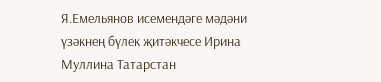Я.Емельянов исемендәге мәдәни үзәкнең бүлек җитәкчесе Ирина Муллина Татарстан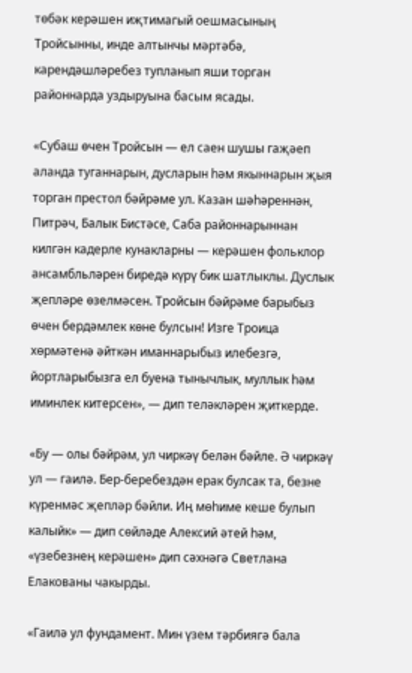төбәк керәшен иҗтимагый оешмасының Тройсынны, инде алтынчы мәртәбә, карендәшләребез тупланып яши торган районнарда уздыруына басым ясады.

«Субаш өчен Тройсын — ел саен шушы гаҗәеп аланда туганнарын, дусларын һәм якыннарын җыя торган престол бәйрәме ул. Казан шәһәреннән, Питрәч, Балык Бистәсе, Саба районнарыннан килгән кадерле кунакларны — керәшен фольклор ансамбльләрен биредә күрү бик шатлыклы. Дуслык җепләре өзелмәсен. Тройсын бәйрәме барыбыз өчен бердәмлек көне булсын! Изге Троица хөрмәтенә әйткән иманнарыбыз илебезгә, йортларыбызга ел буена тынычлык, муллык һәм иминлек китерсен», — дип теләкләрен җиткерде.

«Бу — олы бәйрәм, ул чиркәү белән бәйле. Ә чиркәү ул — гаилә. Бер-беребездән ерак булсак та, безне күренмәс җепләр бәйли. Иң мөһиме кеше булып калыйк» — дип сөйләде Алексий әтей һәм, «үзебезнең керәшен» дип сәхнәгә Светлана Елакованы чакырды.

«Гаилә ул фундамент. Мин үзем тәрбиягә бала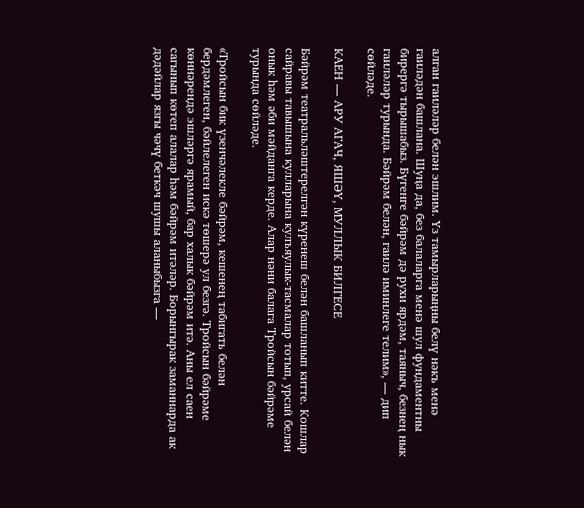алган гаиләләр белән эшлим. Үз тамырларыңны белү нәкъ менә гаиләдән башлана. Шуңа да, без балаларга менә шул фундаментны бирергә тырышабыз. Бүгенге бәйрәм дә рухи ярдәм, таяныч, безнең нык гаиләләр турында. Бәйрәм белән, гаилә иминлеге телим», — дип сөйләде.

КАЕН — АРУ АГАЧ, ЯШӘҮ, МУЛЛЫК БИЛГЕСЕ

Бәйрәм театральләштерелгән күренеш белән башланып китте. Кошлар сайравы тавышына кулларына кулъяулык-тасмалар тотып, урсай белән онык һәм әби мәйданга керде. Алар нәни балага Тройсын бәйрәме турында сөйләде.

«Тройсын бик үзенчәлекле бәйрәм, кешенең табигать белән бердәмлеген, бәйлелеген искә төшерә ул безгә. Тройсын бәйрәме көннәрендә эшләргә ярамый, бар халык бәйрәм итә. Аны ел саен сагынып көтеп алалар һәм бәйрәм итәләр. Борынгырак заманнарда ак дәдәйлар язгы чәчү беткәч шушы аланыбызга —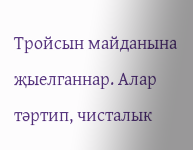Тройсын майданына җыелганнар. Алар тәртип, чисталык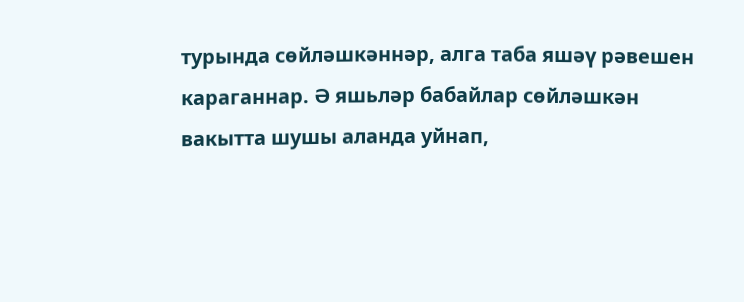турында сөйләшкәннәр, алга таба яшәү рәвешен караганнар. Ә яшьләр бабайлар сөйләшкән вакытта шушы аланда уйнап,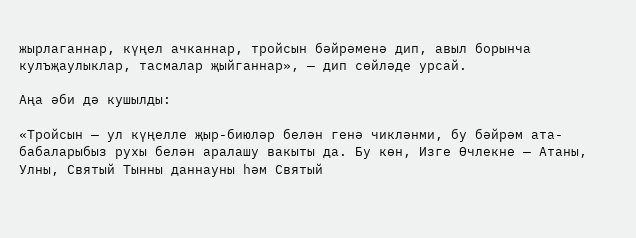жырлаганнар, күңел ачканнар, тройсын бәйрәменә дип, авыл борынча кулъҗаулыклар, тасмалар җыйганнар», — дип сөйләде урсай.

Аңа әби дә кушылды:

«Тройсын — ул күңелле җыр-биюләр белән генә чикләнми, бу бәйрәм ата-бабаларыбыз рухы белән аралашу вакыты да. Бу көн, Изге Өчлекне — Атаны, Улны, Святый Тынны даннауны һәм Святый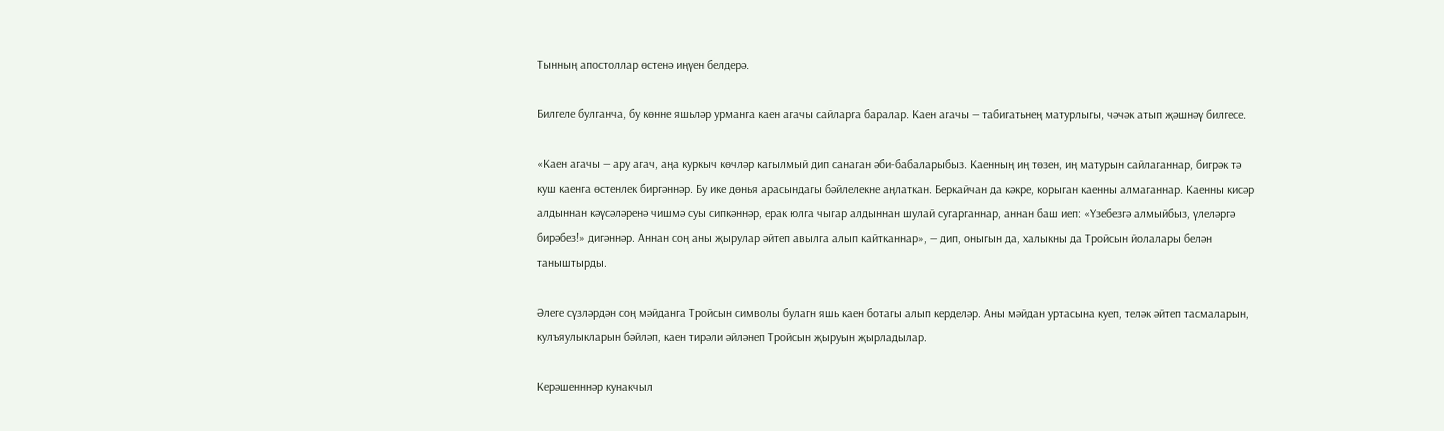Тынның апостоллар өстенә иңүен белдерә.

Билгеле булганча, бу көнне яшьләр урманга каен агачы сайларга баралар. Каен агачы — табигатьнең матурлыгы, чәчәк атып җәшнәү билгесе.

«Каен агачы — ару агач, аңа куркыч көчләр кагылмый дип санаган әби-бабаларыбыз. Каенның иң төзен, иң матурын сайлаганнар, бигрәк тә куш каенга өстенлек биргәннәр. Бу ике дөнья арасындагы бәйлелекне аңлаткан. Беркайчан да кәкре, корыган каенны алмаганнар. Каенны кисәр алдыннан кәүсәләренә чишмә суы сипкәннәр, ерак юлга чыгар алдыннан шулай сугарганнар, аннан баш иеп: «Үзебезгә алмыйбыз, үлеләргә бирәбез!» дигәннәр. Аннан соң аны җырулар әйтеп авылга алып кайтканнар», — дип, оныгын да, халыкны да Тройсын йолалары белән таныштырды.

Әлеге сүзләрдән соң мәйданга Тройсын символы булагн яшь каен ботагы алып керделәр. Аны мәйдан уртасына куеп, теләк әйтеп тасмаларын, кулъяулыкларын бәйләп, каен тирәли әйләнеп Тройсын җыруын җырладылар.

Керәшенннәр кунакчыл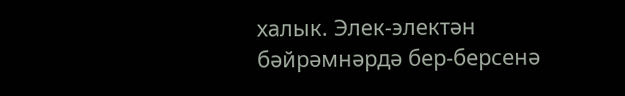халык. Элек-электән бәйрәмнәрдә бер-берсенә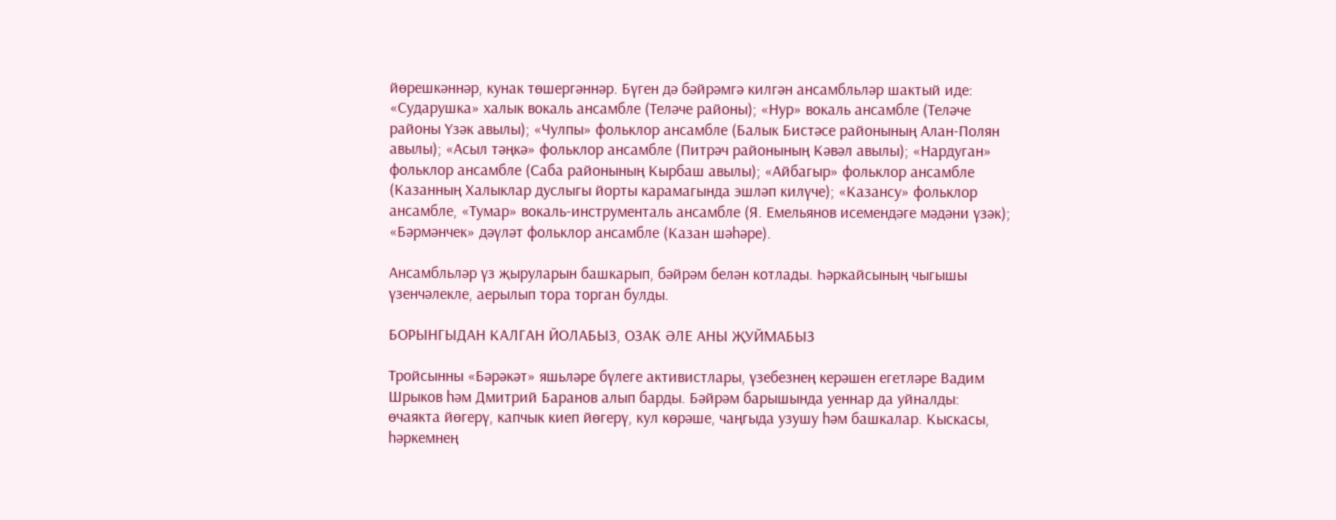йөрешкәннәр, кунак төшергәннәр. Бүген дә бәйрәмгә килгән ансамбльләр шактый иде: «Сударушка» халык вокаль ансамбле (Теләче районы); «Нур» вокаль ансамбле (Теләче районы Үзәк авылы); «Чулпы» фольклор ансамбле (Балык Бистәсе районының Алан-Полян авылы); «Асыл тәңкә» фольклор ансамбле (Питрәч районының Кәвәл авылы); «Нардуган» фольклор ансамбле (Саба районының Кырбаш авылы); «Айбагыр» фольклор ансамбле (Казанның Халыклар дуслыгы йорты карамагында эшләп килүче); «Казансу» фольклор ансамбле, «Тумар» вокаль-инструменталь ансамбле (Я. Емельянов исемендәге мәдәни үзәк); «Бәрмәнчек» дәүләт фольклор ансамбле (Казан шәһәре).

Ансамбльләр үз җыруларын башкарып, бәйрәм белән котлады. Һәркайсының чыгышы үзенчәлекле, аерылып тора торган булды.

БОРЫНГЫДАН КАЛГАН ЙОЛАБЫЗ, ОЗАК ӘЛЕ АНЫ ҖУЙМАБЫЗ

Тройсынны «Бәрәкәт» яшьләре бүлеге активистлары, үзебезнең керәшен егетләре Вадим Шрыков һәм Дмитрий Баранов алып барды. Бәйрәм барышында уеннар да уйналды: өчаякта йөгерү, капчык киеп йөгерү, кул көрәше, чаңгыда узушу һәм башкалар. Кыскасы, һәркемнең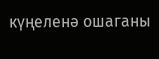күңеленә ошаганы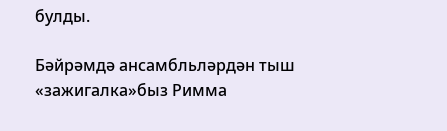булды.

Бәйрәмдә ансамбльләрдән тыш «зажигалка»быз Римма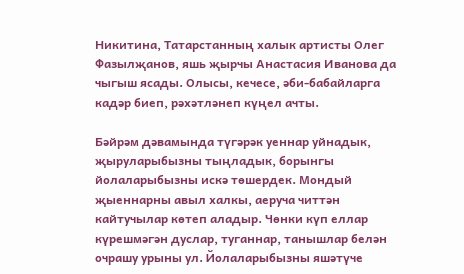Никитина, Татарстанның халык артисты Олег Фазылҗанов, яшь җырчы Анастасия Иванова да чыгыш ясады. Олысы, кечесе, әби-бабайларга кадәр биеп, рәхәтләнеп күңел ачты.

Бәйрәм дәвамында түгәрәк уеннар уйнадык, җыруларыбызны тыңладык, борынгы йолаларыбызны искә төшердек. Мондый җыеннарны авыл халкы, аеруча читтән кайтучылар көтеп аладыр. Чөнки күп еллар күрешмәгән дуслар, туганнар, танышлар белән очрашу урыны ул. Йолаларыбызны яшәтүче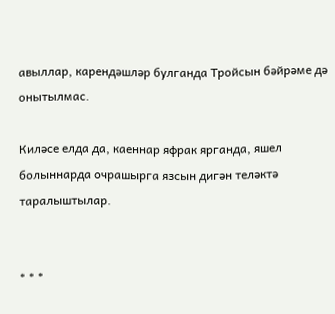авыллар, карендәшләр булганда Тройсын бәйрәме дә онытылмас.

Киләсе елда да, каеннар яфрак ярганда, яшел болыннарда очрашырга язсын дигән теләктә таралыштылар.


* * *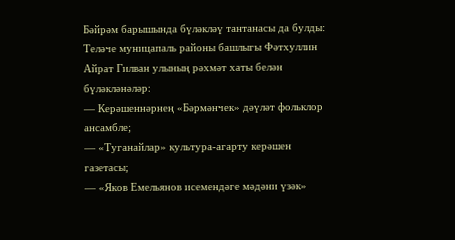Бәйрәм барышында бүләкләү тантанасы да булды:
Теләче муницапаль районы башлыгы Фәтхуллин Айрат Гилван улының рәхмәт хаты белән бүләкләнәләр:
— Керәшеннәрнең «Бәрмәнчек» дәүләт фольклор ансамбле;
— «Туганайлар» культура-агарту керәшен газетасы;
— «Яков Емельянов исемендәге мәдәни үзәк»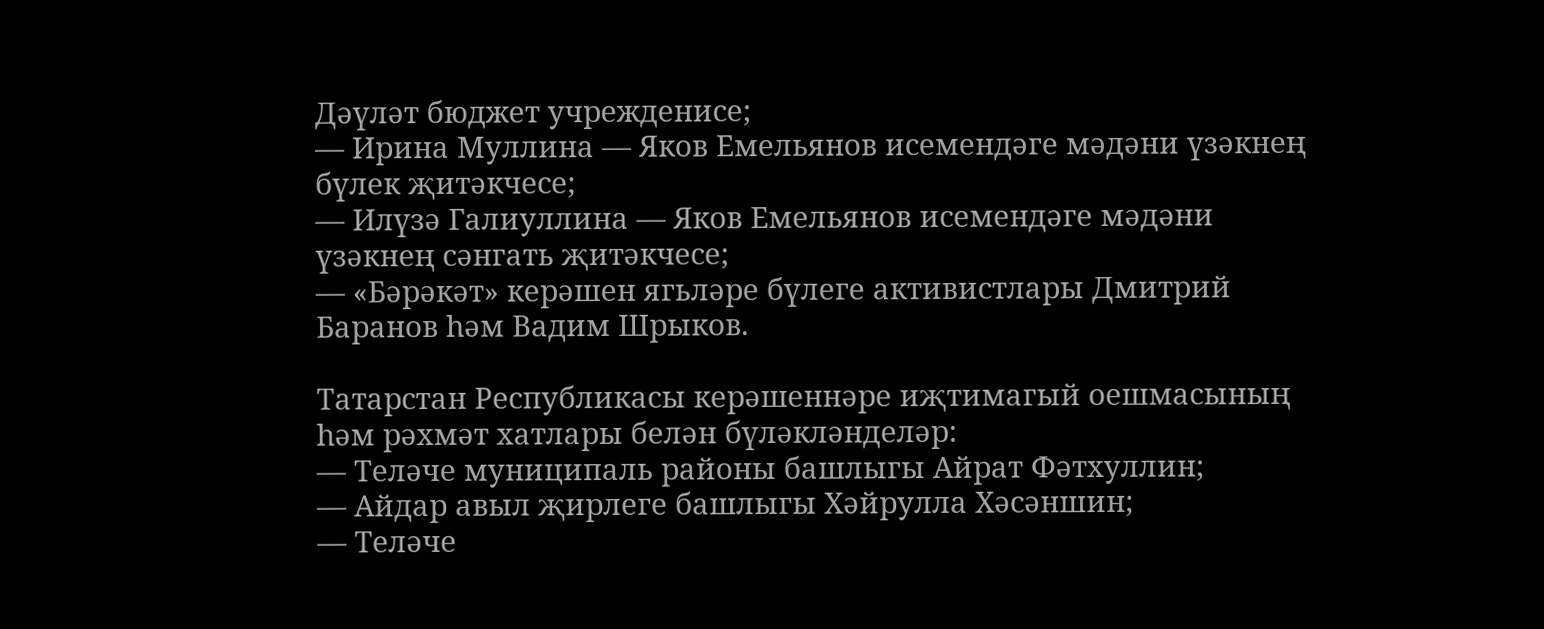Дәүләт бюджет учрежденисе;
— Ирина Муллина — Яков Емельянов исемендәге мәдәни үзәкнең бүлек җитәкчесе;
— Илүзә Галиуллина — Яков Емельянов исемендәге мәдәни үзәкнең сәнгать җитәкчесе;
— «Бәрәкәт» керәшен ягьләре бүлеге активистлары Дмитрий Баранов һәм Вадим Шрыков.

Татарстан Республикасы керәшеннәре иҗтимагый оешмасының һәм рәхмәт хатлары белән бүләкләнделәр:
— Теләче муниципаль районы башлыгы Айрат Фәтхуллин;
— Айдар авыл җирлеге башлыгы Хәйрулла Хәсәншин;
— Теләче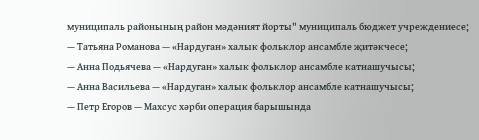муниципаль районының район мәдәният йорты" муниципаль бюджет учреждениесе;
— Татьяна Романова — «Нардуган» халык фольклор ансамбле җитәкчесе;
— Анна Подьячева — «Нардуган» халык фольклор ансамбле катнашучысы;
— Анна Васильева — «Нардуган» халык фольклор ансамбле катнашучысы;
— Петр Егоров — Махсус хәрби операция барышында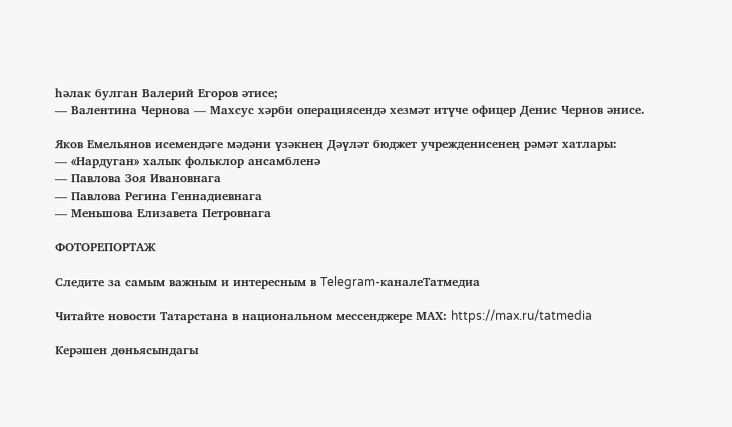һәлак булган Валерий Егоров әтисе;
— Валентина Чернова — Махсус хәрби операциясендә хезмәт итүче офицер Денис Чернов әнисе.

Яков Емельянов исемендәге мәдәни үзәкнең Дәүләт бюджет учрежденисенең рәмәт хатлары:
— «Нардуган» халык фольклор ансамбленә
— Павлова Зоя Ивановнага
— Павлова Регина Геннадиевнага
— Меньшова Елизавета Петровнага

ФОТОРЕПОРТАЖ

Следите за самым важным и интересным в Telegram-каналеТатмедиа

Читайте новости Татарстана в национальном мессенджере MАХ: https://max.ru/tatmedia

Керәшен дөньясындагы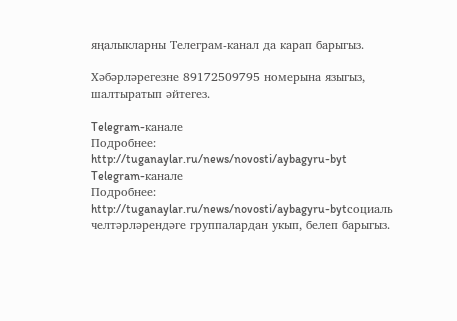яңалыкларны Телеграм-канал да карап барыгыз.

Хәбәрләрегезне 89172509795 номерына языгыз, шалтыратып әйтегез.

Telegram-канале
Подробнее: http://tuganaylar.ru/news/novosti/aybagyru-byt
Telegram-канале
Подробнее: http://tuganaylar.ru/news/novosti/aybagyru-bytсоциаль челтәрләрендәге группалардан укып, белеп барыгыз.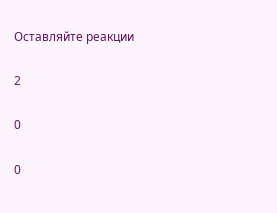Оставляйте реакции

2

0

0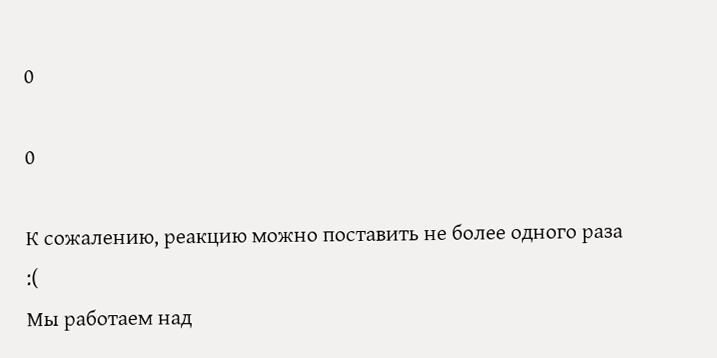0

0

К сожалению, реакцию можно поставить не более одного раза :(
Мы работаем над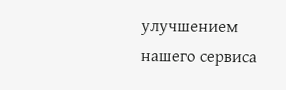улучшением нашего сервиса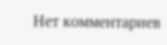Нет комментариев